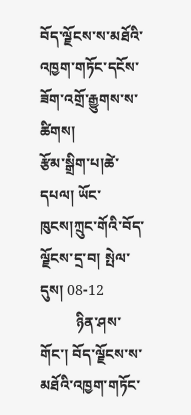བོད་ལྗོངས་ས་མཐོའི་འཁྱག་གཏོང་དངོས་ཟོག་འགྲོ་རྒྱུགས་ས་ཚིགས།
རྩོམ་སྒྲིག་པ།ཚེ་དཔལ། ཡོང་ཁུངས།ཀྲུང་གོའི་བོད་ལྗོངས་དྲ་བ། སྤེལ་དུས། 08-12
          ཉིན་ཤས་གོང་། བོད་ལྗོངས་ས་མཐོའི་འཁྱག་གཏོང་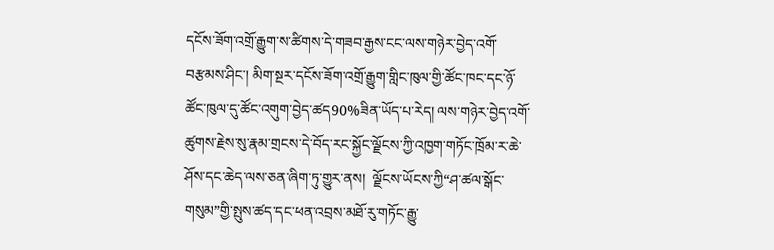དངོས་ཟོག་འགྲོ་རྒྱུག་ས་ཚིགས་དེ་གཟབ་རྒྱས་ངང་ལས་གཉེར་བྱེད་འགོ་བརྩམས་ཤིང་། མིག་སྔར་དངོས་ཟོག་འགྲོ་རྒྱུག་གླིང་ཁུལ་གྱི་ཚོང་ཁང་དང་ཉོ་ཚོང་ཁུལ་དུ་ཚོང་འགུག་བྱེད་ཚད90%ཟིན་ཡོད་པ་རེད། ལས་གཉེར་བྱེད་འགོ་ཚུགས་རྗེས་སུ་རྣམ་གྲངས་དེ་བོད་རང་སྐྱོང་ལྗོངས་ཀྱི་འཁྱག་གཏོང་ཁྲོམ་ར་ཆེ་ཤོས་དང་ཆེད་ལས་ཅན་ཞིག་ཏུ་གྱུར་ནས།  ལྗོངས་ཡོངས་ཀྱི“ཤ་ཚལ་སྒོང་གསུམ”གྱི་སྤུས་ཚད་དང་ཕན་འབྲས་མཐོ་རུ་གཏོང་རྒྱུ་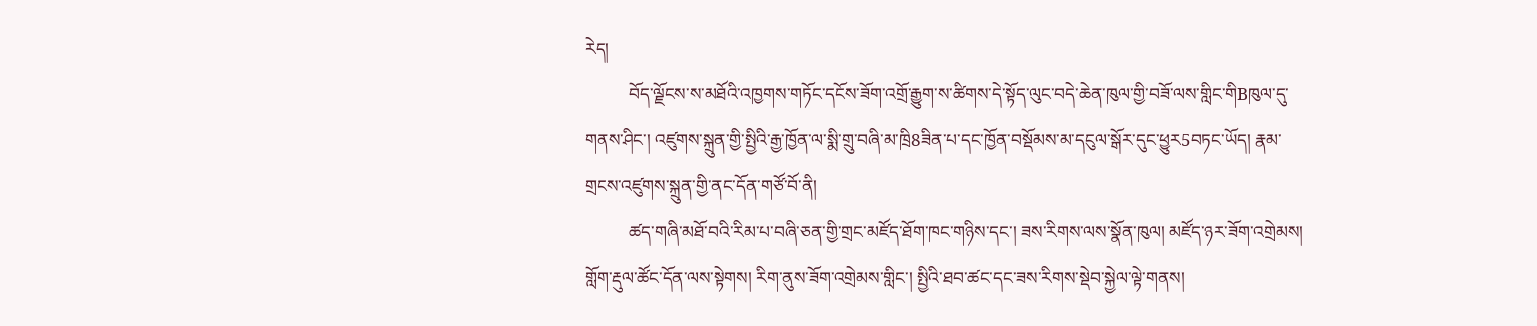རེད།
          བོད་ལྗོངས་ས་མཐོའི་འཁྱགས་གཏོང་དངོས་ཟོག་འགྲོ་རྒྱུག་ས་ཚིགས་དེ་སྟོད་ལུང་བདེ་ཆེན་ཁུལ་གྱི་བཟོ་ལས་གླིང་གིBཁུལ་དུ་གནས་ཤིང་། འཛུགས་སྐྲུན་གྱི་སྤྱིའི་རྒྱ་ཁྱོན་ལ་སྨི་གྲུ་བཞི་མ་ཁྲི8ཟིན་པ་དང་ཁྱོན་བསྡོམས་མ་དངུལ་སྒོར་དུང་ཕྱུར5བཏང་ཡོད། རྣམ་གྲངས་འཛུགས་སྐྲུན་གྱི་ནང་དོན་གཙོ་བོ་ནི།
          ཚད་གཞི་མཐོ་བའི་རིམ་པ་བཞི་ཅན་གྱི་གྲང་མཛོད་ཐོག་ཁང་གཉིས་དང་། ཟས་རིགས་ལས་སྣོན་ཁུལ། མཛོད་ཉར་ཟོག་འགྲེམས། གློག་རྡུལ་ཚོང་དོན་ལས་སྟེགས། རིག་ནུས་ཟོག་འགྲེམས་གླིང་། སྤྱིའི་ཐབ་ཚང་དང་ཟས་རིགས་སྡེབ་སྐྱེལ་ལྟེ་གནས།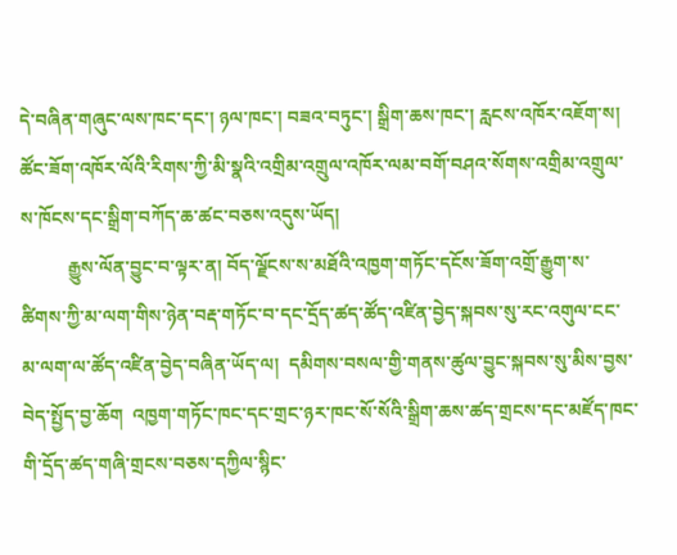དེ་བཞིན་གཞུང་ལས་ཁང་དང་། ཉལ་ཁང་། བཟའ་བཏུང་། སྒྲིག་ཆས་ཁང་། རླངས་འཁོར་འཇོག་ས། ཚོང་ཟོག་འཁོར་ལོའི་རིགས་ཀྱི་མི་སྣའི་འགྲིམ་འགྲུལ་འཁོར་ལམ་བགོ་བཤའ་སོགས་འགྲིམ་འགྲུལ་ས་ཁོངས་དང་སྒྲིག་བཀོད་ཆ་ཚང་བཅས་འདུས་ཡོད།
          རྒྱུས་ལོན་བྱུང་བ་ལྟར་ན། བོད་ལྗོངས་ས་མཐོའི་འཁྱག་གཏོང་དངོས་ཟོག་འགྲོ་རྒྱུག་ས་ཚིགས་ཀྱི་མ་ལག་གིས་ཉེན་བརྡ་གཏོང་བ་དང་དྲོད་ཚད་ཚོད་འཛིན་བྱེད་སྐབས་སུ་རང་འགུལ་ངང་མ་ལག་ལ་ཚོད་འཛིན་བྱེད་བཞིན་ཡོད་ལ།  དམིགས་བསལ་གྱི་གནས་ཚུལ་བྱུང་སྐབས་སུ་མིས་བྱས་བེད་སྤྱོད་བྱ་ཆོག  འཁྱག་གཏོང་ཁང་དང་གྲང་ཉར་ཁང་སོ་སོའི་སྒྲིག་ཆས་ཚད་གྲངས་དང་མཛོད་ཁང་གི་དྲོད་ཚད་གཞི་གྲངས་བཅས་དཀྱིལ་སྙིང་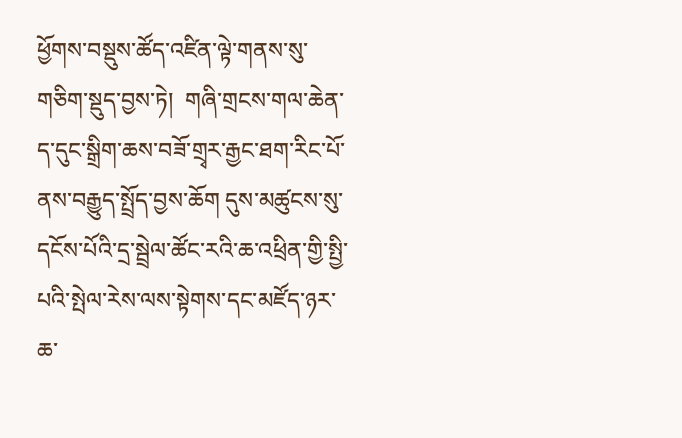ཕྱོགས་བསྡུས་ཚོད་འཛིན་ལྟེ་གནས་སུ་གཅིག་སྡུད་བྱས་ཏེ།  གཞི་གྲངས་གལ་ཆེན་ད་དུང་སྒྲིག་ཆས་བཟོ་གྲྭར་རྒྱང་ཐག་རིང་པོ་ནས་བརྒྱུད་སྤྲོད་བྱས་ཆོག དུས་མཚུངས་སུ་དངོས་པོའི་དྲ་སྦྲེལ་ཚོང་རའི་ཆ་འཕྲིན་གྱི་སྤྱི་པའི་སྤེལ་རེས་ལས་སྟེགས་དང་མཛོད་ཉར་ཆ་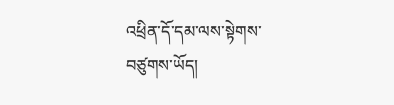འཕྲིན་དོ་དམ་ལས་སྟེགས་བཙུགས་ཡོད།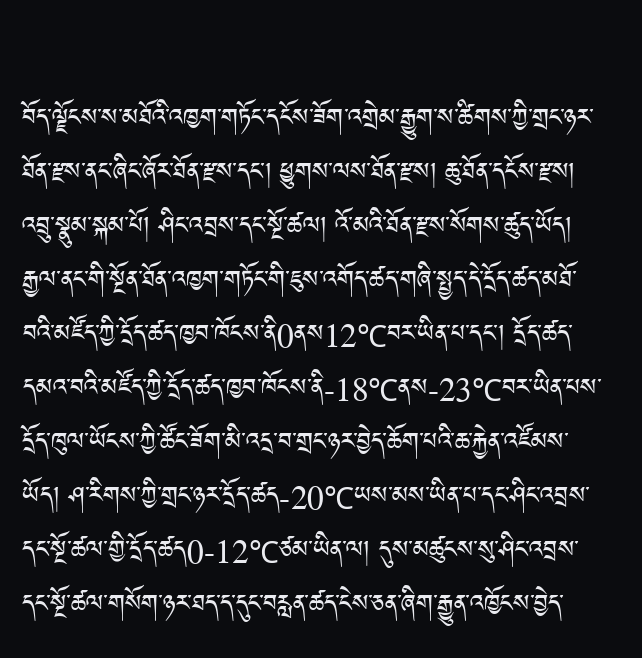བོད་ལྗོངས་ས་མཐོའི་འཁྱག་གཏོང་དངོས་ཟོག་འགྲེམ་རྒྱུག་ས་ཚིགས་ཀྱི་གྲང་ཉར་ཐོན་རྫས་ནང་ཞིང་ཞོར་ཐོན་རྫས་དང་། ཕྱུགས་ལས་ཐོན་རྫས། ཆུ་ཐོན་དངོས་རྫས། འབྲུ་སྣུམ་སྐམ་པོ། ཤིང་འབྲས་དང་སྔོ་ཚལ། འོ་མའི་ཐོན་རྫས་སོགས་ཚུད་ཡོད། རྒྱལ་ནང་གི་སྔོན་ཐོན་འཁྱག་གཏོང་གི་ཇུས་འགོད་ཚད་གཞི་སྤྱད་དེ་དྲོད་ཚད་མཐོ་བའི་མཛོད་ཀྱི་དྲོད་ཚད་ཁྱབ་ཁོངས་ནི0ནས12℃བར་ཡིན་པ་དང་། དྲོད་ཚད་དམའ་བའི་མཛོད་ཀྱི་དྲོད་ཚད་ཁྱབ་ཁོངས་ནི-18℃ནས-23℃བར་ཡིན་པས་དྲོད་ཁུལ་ཡོངས་ཀྱི་ཚོང་ཟོག་མི་འདྲ་བ་གྲང་ཉར་བྱེད་ཆོག་པའི་ཆ་རྐྱེན་འཛོམས་ཡོད། ཤ་རིགས་ཀྱི་གྲང་ཉར་དྲོད་ཚད-20℃ཡས་མས་ཡིན་པ་དང་ཤིང་འབྲས་དང་སྔོ་ཚལ་གྱི་དྲོད་ཚད0-12℃ཙམ་ཡིན་ལ། དུས་མཚུངས་སུ་ཤིང་འབྲས་དང་སྔོ་ཚལ་གསོག་ཉར་ཐད་ད་དུང་བརླན་ཚད་ངེས་ཅན་ཞིག་རྒྱུན་འཁྱོངས་བྱེད་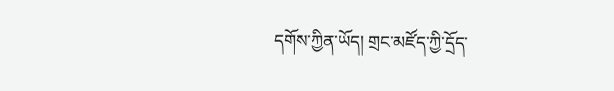དགོས་ཀྱིན་ཡོད། གྲང་མཛོད་ཀྱི་དྲོད་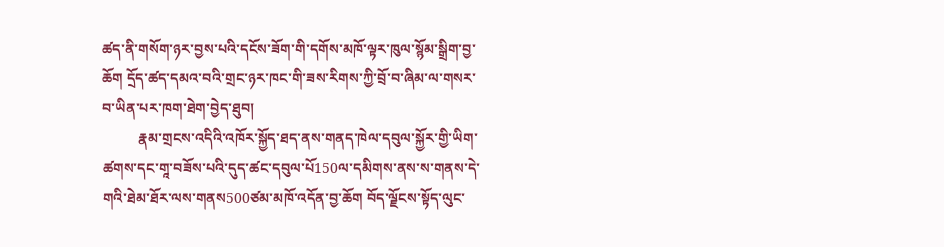ཚད་ནི་གསོག་ཉར་བྱས་པའི་དངོས་ཟོག་གི་དགོས་མཁོ་ལྟར་ཁུལ་སྙོམ་སྒྲིག་བྱ་ཆོག དྲོད་ཚད་དམའ་བའི་གྲང་ཉར་ཁང་གི་ཟས་རིགས་ཀྱི་བྲོ་བ་ཞིམ་ལ་གསར་བ་ཡིན་པར་ཁག་ཐེག་བྱེད་ཐུབ།
          རྣམ་གྲངས་འདིའི་འཁོར་སྐྱོད་ཐད་ནས་གནད་ཁེལ་དབུལ་སྐྱོར་གྱི་ཡིག་ཚགས་དང་གཱ་བཟོས་པའི་དུད་ཚང་དབུལ་པོ150ལ་དམིགས་ནས་ས་གནས་དེ་གའི་ཐེམ་ཐོར་ལས་གནས500ཙམ་མཁོ་འདོན་བྱ་ཆོག བོད་ལྗོངས་སྟོད་ལུང་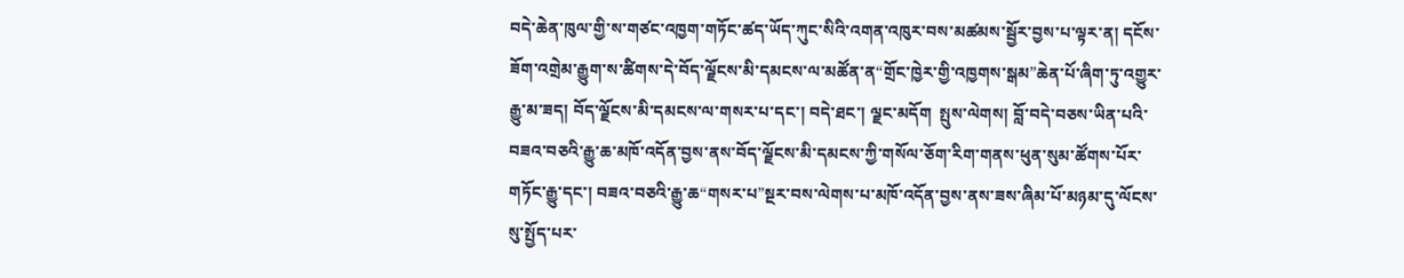བདེ་ཆེན་ཁུལ་གྱི་ས་གཙང་འཁྱག་གཏོང་ཚད་ཡོད་ཀུང་སིའི་འགན་འཁུར་བས་མཚམས་སྦྱོར་བྱས་པ་ལྟར་ན། དངོས་ཟོག་འགྲེམ་རྒྱུག་ས་ཚིགས་དེ་བོད་ལྗོངས་མི་དམངས་ལ་མཚོན་ན“གྲོང་ཁྱེར་གྱི་འཁྱགས་སྒམ”ཆེན་པོ་ཞིག་ཏུ་འགྱུར་རྒྱུ་མ་ཟད། བོད་ལྗོངས་མི་དམངས་ལ་གསར་པ་དང་། བདེ་ཐང་། ལྗང་མདོག  སྤུས་ལེགས། བློ་བདེ་བཅས་ཡིན་པའི་བཟའ་བཅའི་རྒྱུ་ཆ་མཁོ་འདོན་བྱས་ནས་བོད་ལྗོངས་མི་དམངས་ཀྱི་གསོལ་ཅོག་རིག་གནས་ཕུན་སུམ་ཚོགས་པོར་གཏོང་རྒྱུ་དང་། བཟའ་བཅའི་རྒྱུ་ཆ“གསར་པ”སྔར་བས་ལེགས་པ་མཁོ་འདོན་བྱས་ནས་ཟས་ཞིམ་པོ་མཉམ་དུ་ལོངས་སུ་སྤྱོད་པར་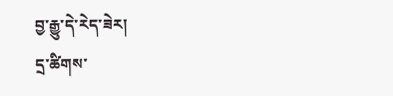བྱ་རྒྱུ་དེ་རེད་ཟེར།
དྲ་ཚིགས་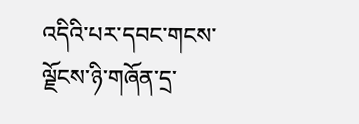འདིའི་པར་དབང་གངས་ལྗོངས་ཉི་གཞོན་དྲ་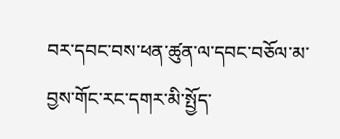བར་དབང་བས་ཕན་ཚུན་ལ་དབང་བཅོལ་མ་བྱས་གོང་རང་དགར་མི་སྤྱོད་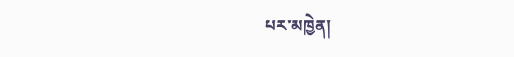པར་མཁྱེན།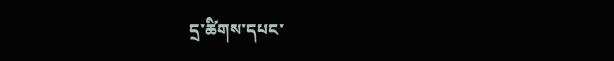དྲ་ཚིགས་དཔང་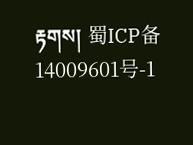རྟགས། 蜀ICP备14009601号-1